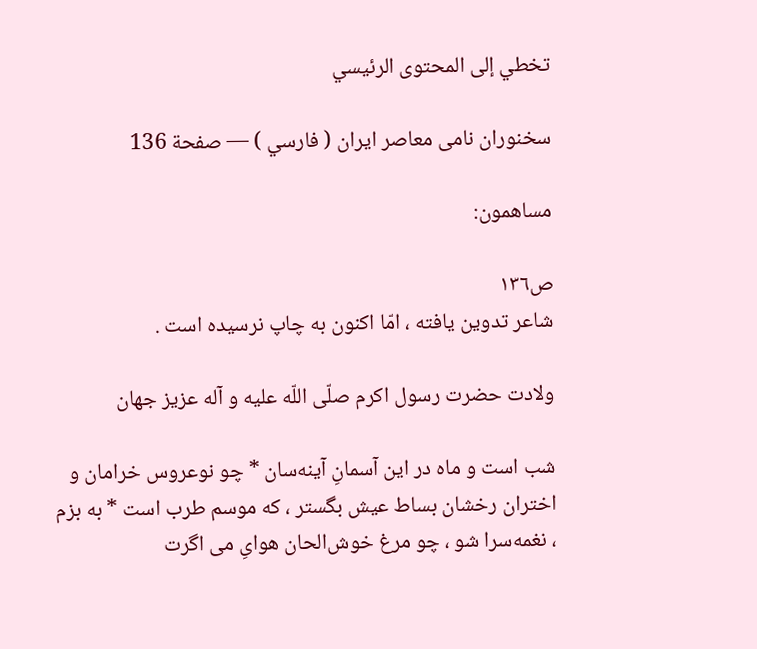تخطي إلى المحتوى الرئيسي

سخنوران نامى معاصر ايران ( فارسي ) — صفحة 136

مساهمون:

ص١٣٦
شاعر تدوين يافته ، امّا اكنون به چاپ نرسيده است .

ولادت حضرت رسول اكرم صلّى اللّه عليه و آله عزيز جهان

شب است و ماه در اين آسمانِ آينه‌سان * چو نوعروس خرامان و اختران رخشان بساط عيش بگستر ، كه موسم طرب است * به بزم ، نغمه‌سرا شو ، چو مرغ خوش‌الحان هواىِ مى اگرت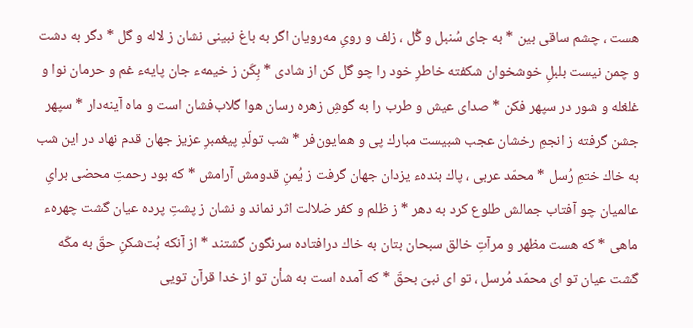هست ، چشم ساقى بين * به جاى سُنبل و گُل ، زلف و روىِ مه‌رويان اگر به باغ نبينى نشان ز لاله و گل * دگر به دشت و چمن نيست بلبلِ خوشخوان شكفته خاطرِ خود را چو گل كن از شادى * بِكَن ز خيمهء جان پايهء غم و حرمان نوا و غلغله و شور در سپهر فكن * صداى عيش و طرب را به گوشِ زهره رسان هوا گلاب‌فشان است و ماه آينه‌دار * سپهر جشن گرفته ز انجمِ رخشان عجب شبيست مبارك پى و همايون‌فر * شب تولّدِ پيغمبرِ عزيز جهان قدم نهاد در اين شب به خاك ختمِ رُسل * محمّد عربى ، پاك بندهء يزدان جهان گرفت ز يُمنِ قدومش آرامش * كه بود رحمتِ محضى براىِ عالميان چو آفتاب جمالش طلوع كرد به دهر * ز ظلم و كفر ضلالت اثر نماند و نشان ز پشتِ پرده عيان گشت چهرهء ماهى * كه هست مظهر و مرآتِ خالق سبحان بتان به خاك درافتاده سرنگون گشتند * از آنكه بُت‌شكنِ حقّ به مكّه گشت عيان تو اى محمّد مُرسل ، تو اى نبىّ بحقّ * كه آمده است به شأن تو از خدا قرآن تويى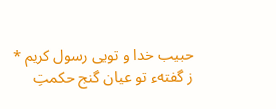حبيب خدا و تويى رسول كريم * ز گفتهء تو عيان گنج حكمتِ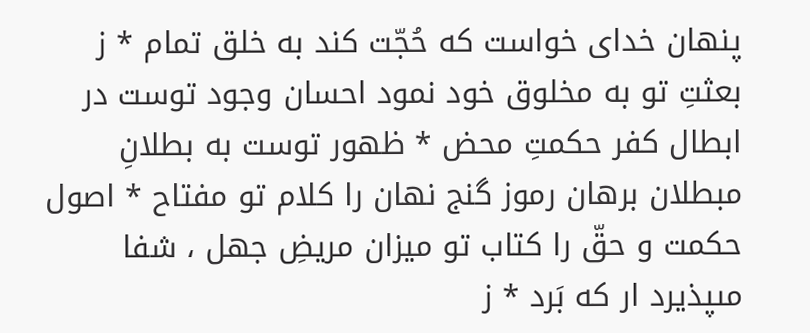پنهان خداى خواست كه حُجّت كند به خلق تمام * ز بعثتِ تو به مخلوق خود نمود احسان وجود توست در ابطال كفر حكمتِ محض * ظهور توست به بطلانِ مبطلان برهان رموز گنج نهان را كلام تو مفتاح * اصول حكمت و حقّ را كتاب تو ميزان مريضِ جهل ، شفا مىپذيرد ار كه بَرد * ز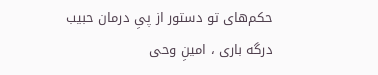حكم‌هاى تو دستور از پىِ درمان حبيب درگه بارى ، امينِ وحى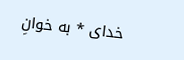خداى * به خوانِ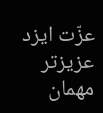عزّت ايزد عزيزتر مهمان